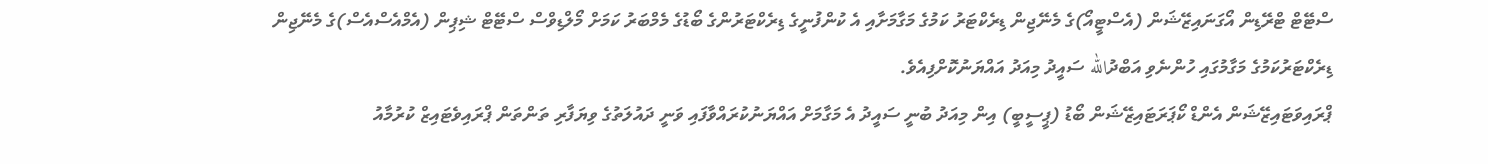ސްޓޭޓް ޓްރޭޑިން އޯގަނައިޒޭޝަން (އެސްޓީއޯ)ގެ މެނޭޖިން ޑިރެކްޓަރު ކަމުގެ މަގާމަށާއި އެ ކުންފުނީގެ ޑިރެކްޓަރުންގެ ބޯޑުގެ މެމްބަރު ކަމަށް މޯލްޑިވްސް ސްޓޭޓް ޝިޕިން (އެމްއެސްއެސް)ގެ މެނޭޖިން ޑިރެކްޓަރުކަމުގެ މަގާމުގައި ހުންނެވި އަބްދުالله ސައީދު މިއަދު އައްޔަނުކޮށްފިއެވެ.
ޕްރައިވަޓައިޒޭޝަން އެންޑް ކޯޕަރަޓައިޒޭޝަން ބޯޑު (ޕީސީބީ) އިން މިއަދު ބުނީ ސައީދު އެ މަގާމަށް އައްޔަނުކުރައްވާފައި ވަނީ ދައުލަތުގެ ވިޔަފާރި ތަންތަން ޕްރައިވެޓައިޒް ކުރުމާއު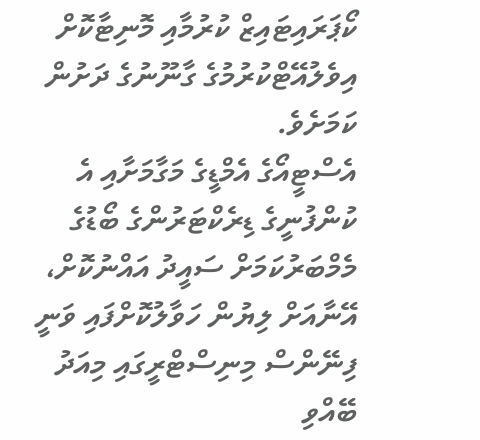ކޯޕަރައިޓައިޒް ކުރުމާއި މޮނިޓާކޮށް އިވެލުއޭޓްކުރުމުގެ ގާނޫނުގެ ދަށުން ކަމަށެވެ.
އެސްޓީއޯގެ އެމްޑީގެ މަގާމަށާއި އެ ކުންފުނީގެ ޑިރެކްޓަރުންގެ ބޯޑުގެ މެމްބަރުކަމަށް ސައީދު އައްނުކޮށް، އޭނާއަށް ލިޔުން ހަވާލުކޮށްފައި ވަނީ ފިނޭންސް މިނިސްޓްރީގައި މިއަދު ބޭއްވި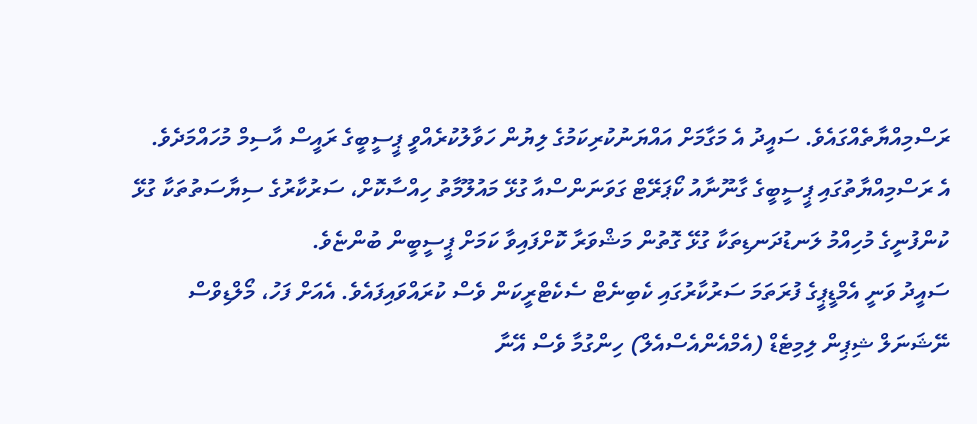ރަސްމިއްޔާތެއްގައެވެ. ސައީދު އެ މަގާމަށް އައްޔަނުކުރިކަމުގެ ލިޔުން ހަވާލުކުރެއްވީ ޕީސީބީގެ ރައީސް އާސިމް މުހައްމަދެވެ.
އެ ރަސްމިއްޔާތުގައި ޕީސީބީގެ ގާނޫނާއު ކޯޕަރޭޓް ގަވަނަންސްއާ ގުޅޭ މައުލޫމާތު ހިއްސާކޮށް، ސަރުކާރުގެ ސިޔާސަތުތަކާ ގުޅޭ ކުންފުނީގެ މުހިއްމު ލަނޑުދަނޑިތަކާ ގުޅޭ ގޮތުން މަޝްވަރާ ކޮށްފައިވާ ކަމަށް ޕީސީބީން ބުންޏެވެ.
ސައީދު ވަނީ އެމްޑީޕީގެ ފުރަތަމަ ސަރުކާރުގައި ކެބިނެޓް ސެކެޓްރީކަން ވެސް ކުރައްވައިފައެވެ. އެއަށް ފަހު، މޯލްޑިވްސް ނޭޝަނަލް ޝިޕިން ލިމިޓެޑް (އެމްއެންއެސްއެލް) ހިންގުމާ ވެސް އޭނާ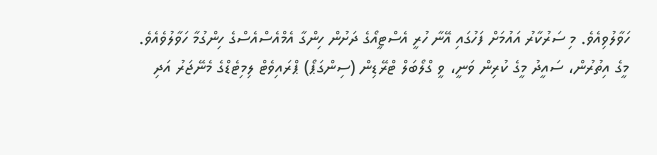ހަވާލުވިއެވެ. މި ސަރުކާރު އައުމަށް ފަހުގައި އޭނާ ހުރީ އެސްޓީއޯގެ ދަށުން ހިންގާ އެމްއެސްއެސްގެ ހިންގުމާ ހަވާލުވެއެވެ.
މީގެ އިތުރުން، ސައީދު މީގެ ކުރިން ވަނީ، ވީ ގްލޯބަލް ޓްރޭޑިން (ސިންގަޕޯ) ޕްރައިވެޓް ލިމިޓެޑްގެ މެނޭޖަރު އަދި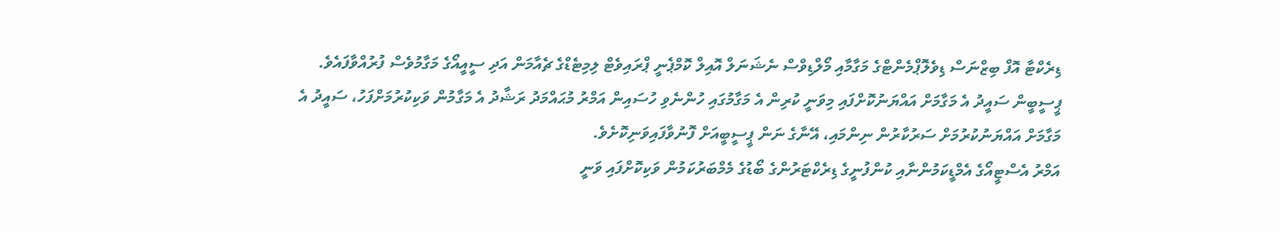ޑިރެކްޓާ އޮފް ބިޒްނަސް ޑިވެލޮޕްމެންޓްގެ މަގާމާއި މޯލްޑިވްސް ނެޝަނަލް އޮއިލް ކޮމްޕެނީ ޕްރައިވެޓް ލިމިޓެޑްގެ ޗެއާމަން އަދި ސީއީއޯގެ މަގާމުވެސް ފުރުއްވާފައެވެ.
ޕީސީބީން ސައީދު އެ މަގާމަށް އައްޔަނުކޮށްފައި މިވަނީ ކުރިން އެ މަގާމުގައި ހުންނެވި ހުސައިން އަމްރު މުޙައްމަދު ރަޝާދު އެ މަގާމުން ވަކިކުރުމަށްފަހު، ސައީދު އެ މަގާމަށް އައްޔަނުކުރުމަށް ސަރުކާރުން ނިންމައި، އޭނާގެ ނަން ޕީސީބީއަށް ފޮނުވާފައިވަނިކޮށެވެ.
އަމްރު އެސްޓީއޯގެ އެމްޑީކަމުންނާއި ކުންފުނީގެ ޑިރެކްޓަރުންގެ ބޯޑުގެ މެމްބަރުކަމުން ވަކިކޮށްފައި ވަނީ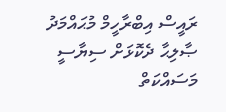ރައީސް އިބްރާހީމް މުޙައްމަދު ޞާލިޙާ ދެކޮޅަށް ސިޔާސީ މަސައްކަތް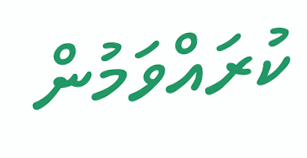ކުރައްވަމުން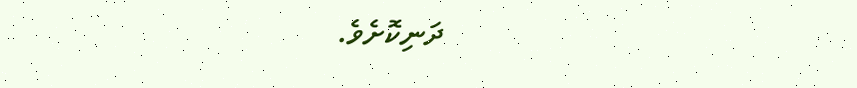ދަނިކޮށެވެ.